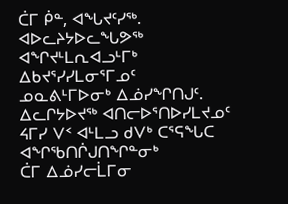ᑖᒥ ᑮᓐ, ᐊᖓᔪᑦᓯᖅ. ᐊᐅᓚᔨᔭᐅᓚᖓᕗᖅ ᐊᖏᔪᒻᒪᕆᐊᓗᒻᒥᒃ ᐃᑲᔪᕐᓯᓯᒪᓂᕐᒥᓄᑦ ᓄᓇᕕᒻᒥᐅᓂᒃ ᐃᓅᓯᖏᑎᒍᑦ.
ᐃᓚᒋᔭᐅᔪᖅ ᐊᑎᓕᐅᕐᑎᐅᓯᒪᔪᓄᑦ ᔦᒥᓯ ᐯᑉ ᐊᒻᒪᓗ ᑯᐯᒃ ᑕᕐᕋᖓᑕ ᐊᖏᖃᑎᒌᒍᑎᖏᓐᓂᒃ
ᑖᒥ ᐃᓅᓯᓕᒫᒥᓂ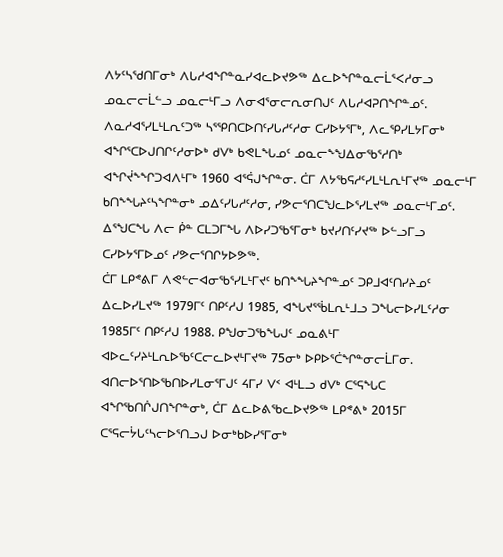ᐱᔭᑦᓴᖁᑎᒥᓂᒃ ᐱᒐᓱᐊᖏᓐᓇᓯᐊᓚᐅᔪᕗᖅ ᐃᓚᐅᖏᓐᓇᓕᒫᕐᐸᓱᓂᓗ
ᓄᓇᓕᓕᒫᓪᓗ ᓄᓇᓕᒻᒥᓗ ᐱᓂᐊᕐᓂᓕᕆᓂᑎᒍᑦ ᐱᒐᓱᐊᕈᑎᖏᓐᓄᑦ.
ᐱᓇᓱᐊᕐᓯᒪᒻᒪᕆᑦᑐᖅ ᓴᕐᕿᑎᑕᐅᑎᑦᓯᒐᓱᑦᓱᓂ ᑕᓯᐅᔭᕐᒥᒃ, ᐱᓚᕿᓯᒪᔭᒥᓂᒃ ᐊᖏᕐᑕᐅᒍᑎᒋᑦᓱᓂᐅᒃ ᑯᐯᒃ ᑲᕙᒪᖓᓄᑦ ᓄᓇᓕᖕᖑᐃᓂᖃᕐᓱᑎᒃ ᐊᖏᔫᖕᖏᑐᐊᐱᒻᒥᒃ 1960 ᐊᕐᕌᒍᖏᓐᓂ. ᑖᒥ ᐱᔭᖃᕋᓱᑦᓯᒪᒻᒪᕆᒻᒥᔪᖅ ᓄᓇᓕᒻᒥ ᑲᑎᖕᖓᔨᑦᓴᖏᓐᓂᒃ ᓄᐃᑦᓯᒐᓱᑦᓱᓂ, ᓯᕗᓕᕐᑎᑕᖑᓚᐅᕐᓯᒪᔪᖅ ᓄᓇᓕᒻᒥᓄᑦ. ᐃᕐᖑᑕᖓ ᐱᓕ ᑮᓐ ᑕᒪᑐᒥᖓ ᐱᐅᓯᑐᖃᕐᒥᓂᒃ ᑲᔪᓯᑎᑦᓯᔪᖅ ᐅᓪᓗᒥᓗ ᑕᓯᐅᔭᕐᒥᐅᓄᑦ ᓯᕗᓕᕐᑎᒋᔭᐅᕗᖅ.
ᑖᒥ ᒪᑭᕝᕕᒥ ᐱᕙᓪᓕᐊᓂᖃᕐᓯᒪᒻᒥᔪᑦ ᑲᑎᖕᖓᔨᖏᓐᓄᑦ ᑐᑭᒧᐊᑦᑎᓯᔨᓄᑦ ᐃᓚᐅᓯᒪᔪᖅ 1979ᒥᑦ ᑎᑭᑦᓱᒍ 1985, ᐊᖓᔪᕐᖄᒪᕆᒻᒧᓗ ᑐᖓᓕᐅᓯᒪᑦᓱᓂ 1985ᒥᑦ ᑎᑭᑦᓱᒍ 1988. ᑭᖑᓂᑐᖃᖓᒍᑦ ᓄᓇᕕᒻᒥ ᐊᐅᓚᑦᓯᔨᒻᒪᕆᐅᖃᑦᑕᓕᓚᐅᔪᒻᒥᔪᖅ 75ᓂᒃ ᐅᑭᐅᕐᑖᖏᓐᓂᓕᒫᒥᓂ.
ᐊᑎᓕᐅᕐᑎᐅᖃᑎᐅᓯᒪᓂᕐᒥᒍᑦ ᔦᒥᓯ ᐯᑉ ᐊᒻᒪᓗ ᑯᐯᒃ ᑕᕐᕋᖓᑕ ᐊᖏᖃᑎᒌᒍᑎᖏᓐᓂᒃ, ᑖᒥ ᐃᓚᐅᕕᖃᓚᐅᔪᕗᖅ ᒪᑭᕝᕕᒃ 2015ᒥ ᑕᕐᕋᓕᔮᒐᑦᓴᓕᐅᕐᑎᓗᒍ ᐅᓂᒃᑲᐅᓯᕐᒥᓂᒃ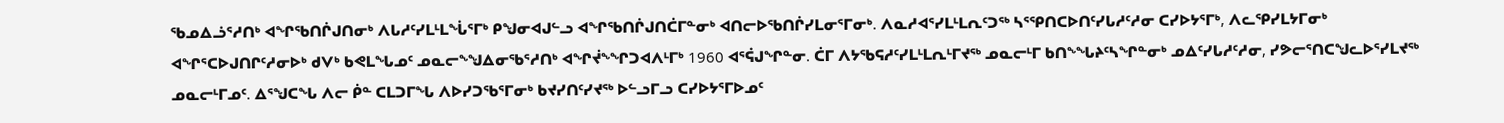ᖃᓄᐃᓘᕐᓱᑎᒃ ᐊᖏᖃᑎᒌᒍᑎᓂᒃ ᐱᒐᓱᑦᓯᒪᒻᒪᖔᕐᒥᒃ ᑭᖑᓂᐊᒍᓪᓗ ᐊᖏᖃᑎᒌᒍᑎᑖᒥᓐᓂᒃ ᐊᑎᓕᐅᖃᑎᒌᓯᒪᓂᕐᒥᓂᒃ. ᐱᓇᓱᐊᕐᓯᒪᒻᒪᕆᑦᑐᖅ ᓴᕐᕿᑎᑕᐅᑎᑦᓯᒐᓱᑦᓱᓂ ᑕᓯᐅᔭᕐᒥᒃ, ᐱᓚᕿᓯᒪᔭᒥᓂᒃ ᐊᖏᕐᑕᐅᒍᑎᒋᑦᓱᓂᐅᒃ ᑯᐯᒃ ᑲᕙᒪᖓᓄᑦ ᓄᓇᓕᖕᖑᐃᓂᖃᕐᓱᑎᒃ ᐊᖏᔫᖕᖏᑐᐊᐱᒻᒥᒃ 1960 ᐊᕐᕌᒍᖏᓐᓂ. ᑖᒥ ᐱᔭᖃᕋᓱᑦᓯᒪᒻᒪᕆᒻᒥᔪᖅ ᓄᓇᓕᒻᒥ ᑲᑎᖕᖓᔨᑦᓴᖏᓐᓂᒃ ᓄᐃᑦᓯᒐᓱᑦᓱᓂ, ᓯᕗᓕᕐᑎᑕᖑᓚᐅᕐᓯᒪᔪᖅ ᓄᓇᓕᒻᒥᓄᑦ. ᐃᕐᖑᑕᖓ ᐱᓕ ᑮᓐ ᑕᒪᑐᒥᖓ ᐱᐅᓯᑐᖃᕐᒥᓂᒃ ᑲᔪᓯᑎᑦᓯᔪᖅ ᐅᓪᓗᒥᓗ ᑕᓯᐅᔭᕐᒥᐅᓄᑦ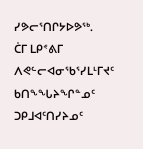ᓯᕗᓕᕐᑎᒋᔭᐅᕗᖅ.
ᑖᒥ ᒪᑭᕝᕕᒥ ᐱᕙᓪᓕᐊᓂᖃᕐᓯᒪᒻᒥᔪᑦ ᑲᑎᖕᖓᔨᖏᓐᓄᑦ ᑐᑭᒧᐊᑦᑎᓯᔨᓄᑦ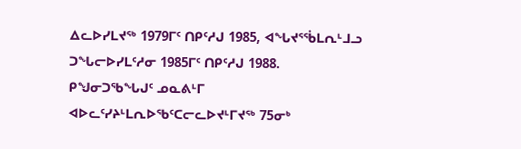ᐃᓚᐅᓯᒪᔪᖅ 1979ᒥᑦ ᑎᑭᑦᓱᒍ 1985, ᐊᖓᔪᕐᖄᒪᕆᒻᒧᓗ ᑐᖓᓕᐅᓯᒪᑦᓱᓂ 1985ᒥᑦ ᑎᑭᑦᓱᒍ 1988. ᑭᖑᓂᑐᖃᖓᒍᑦ ᓄᓇᕕᒻᒥ ᐊᐅᓚᑦᓯᔨᒻᒪᕆᐅᖃᑦᑕᓕᓚᐅᔪᒻᒥᔪᖅ 75ᓂᒃ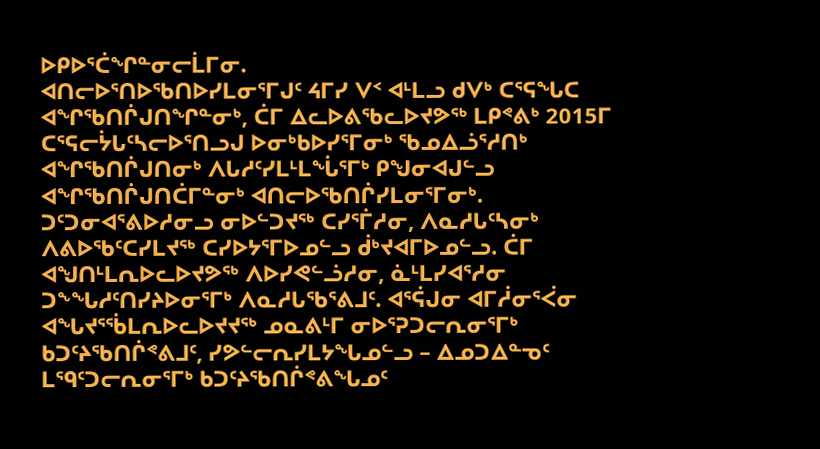ᐅᑭᐅᕐᑖᖏᓐᓂᓕᒫᒥᓂ.
ᐊᑎᓕᐅᕐᑎᐅᖃᑎᐅᓯᒪᓂᕐᒥᒍᑦ ᔦᒥᓯ ᐯᑉ ᐊᒻᒪᓗ ᑯᐯᒃ ᑕᕐᕋᖓᑕ ᐊᖏᖃᑎᒌᒍᑎᖏᓐᓂᒃ, ᑖᒥ ᐃᓚᐅᕕᖃᓚᐅᔪᕗᖅ ᒪᑭᕝᕕᒃ 2015ᒥ ᑕᕐᕋᓕᔮᒐᑦᓴᓕᐅᕐᑎᓗᒍ ᐅᓂᒃᑲᐅᓯᕐᒥᓂᒃ ᖃᓄᐃᓘᕐᓱᑎᒃ ᐊᖏᖃᑎᒌᒍᑎᓂᒃ ᐱᒐᓱᑦᓯᒪᒻᒪᖔᕐᒥᒃ ᑭᖑᓂᐊᒍᓪᓗ ᐊᖏᖃᑎᒌᒍᑎᑖᒥᓐᓂᒃ ᐊᑎᓕᐅᖃᑎᒌᓯᒪᓂᕐᒥᓂᒃ. ᑐᑦᑐᓂᐊᕐᕕᐅᓱᓂᓗ ᓂᐅᓪᑐᔪᖅ ᑕᓯᕐᒦᓱᓂ, ᐱᓇᓱᒐᑦᓴᓂᒃ ᐱᕕᐅᖃᑦᑕᓯᒪᔪᖅ ᑕᓯᐅᔭᕐᒥᐅᓄᓪᓗ ᑰᒃᔪᐊᒥᐅᓄᓪᓗ. ᑖᒥ ᐊᖑᑎᒻᒪᕆᐅᓚᐅᔪᕗᖅ ᐱᐅᓯᕙᓪᓘᓱᓂ, ᓈᒻᒪᓯᐊᕐᓱᓂ ᑐᖕᖓᓱᑦᑎᓯᔨᐅᓂᕐᒥᒃ ᐱᓇᓱᒐᖃᕐᕕᒧᑦ. ᐊᕐᕌᒍᓂ ᐊᒥᓲᓂᕐᐹᓂ ᐊᖓᔪᕐᖄᒪᕆᐅᓚᐅᔪᔪᖅ ᓄᓇᕕᒻᒥ ᓂᐅᕐᕈᑐᓕᕆᓂᕐᒥᒃ ᑲᑐᑦᔨᖃᑎᒌᕝᕕᒧᑦ, ᓯᕗᓪᓕᕆᓯᒪᔭᖓᓄᓪᓗ – ᐃᓄᑐᐃᓐᓀᑦ ᒪᙯᑦᑐᓕᕆᓂᕐᒥᒃ ᑲᑐᑦᔨᖃᑎᒌᕝᕕᖓᓄᑦ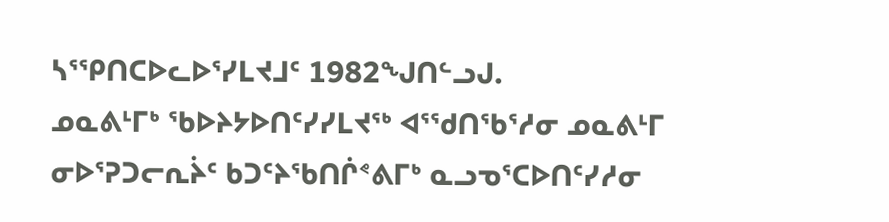ᓴᕐᕿᑎᑕᐅᓚᐅᕐᓯᒪᔪᒧᑦ 1982ᖑᑎᓪᓗᒍ.
ᓄᓇᕕᒻᒥᒃ ᖃᐅᔨᔭᐅᑎᑦᓯᓯᒪᔪᖅ ᐊᕐᖁᑎᖃᕐᓱᓂ ᓄᓇᕕᒻᒥ ᓂᐅᕐᕈᑐᓕᕆᔩᑦ ᑲᑐᑦᔨᖃᑎᒌᕝᕕᒥᒃ ᓇᓗᓀᕐᑕᐅᑎᑦᓯᓱᓂ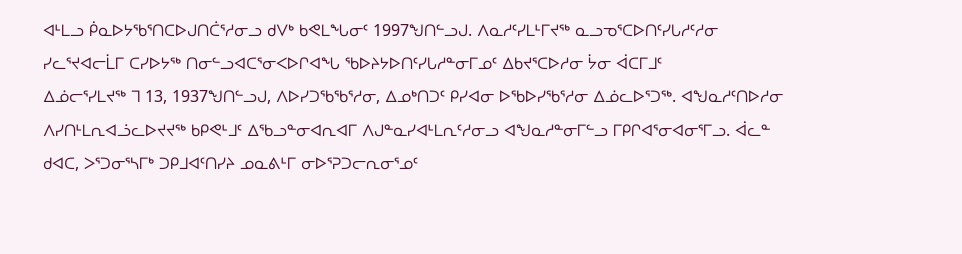ᐊᒻᒪᓗ ᑮᓇᐅᔭᖃᕐᑎᑕᐅᒍᑎᑖᕐᓱᓂᓗ ᑯᐯᒃ ᑲᕙᒪᖓᓂᑦ 1997ᖑᑎᓪᓗᒍ. ᐱᓇᓱᑦᓯᒪᒻᒥᔪᖅ ᓇᓗᓀᕐᑕᐅᑎᑦᓯᒐᓱᑦᓱᓂ ᓯᓚᕐᔪᐊᓕᒫᒥ ᑕᓯᐅᔭᖅ ᑎᓂᓪᓗᐊᑕᕐᓂᐸᐅᒋᐊᖓ ᖃᐅᔨᔭᐅᑎᑦᓯᒐᓱᓐᓂᒥᓄᑦ ᐃᑲᔪᕐᑕᐅᓱᓂ ᔮᓂ ᐋᑕᒥᒧᑦ
ᐃᓅᓕᕐᓯᒪᔪᖅ ᒣ 13, 1937ᖑᑎᓪᓗᒍ, ᐱᐅᓯᑐᖃᖃᕐᓱᓂ, ᐃᓄᒃᑎᑐᑦ ᑭᓯᐊᓂ ᐅᖃᐅᓯᖃᕐᓱᓂ ᐃᓅᓚᐅᕐᑐᖅ. ᐊᖑᓇᓱᑦᑎᐅᓱᓂ ᐱᓯᑎᒻᒪᕆᐊᓘᓚᐅᔪᔪᖅ ᑲᑭᕙᒻᒧᑦ ᐃᖃᓗᓐᓂᐊᕆᐊᒥ ᐱᒍᓐᓇᓯᐊᒻᒪᕆᑦᓱᓂᓗ ᐊᖑᓇᓱᓐᓂᒥᓪᓗ ᒥᑭᒋᐊᕐᓂᐊᓂᕐᒥᓗ. ᐋᓚᓐ ᑯᐊᑕ, ᐳᕐᑐᓂᕐᓴᒥᒃ ᑐᑭᒧᐊᑦᑎᓯᔨ ᓄᓇᕕᒻᒥ ᓂᐅᕐᕈᑐᓕᕆᓂᕐᓄᑦ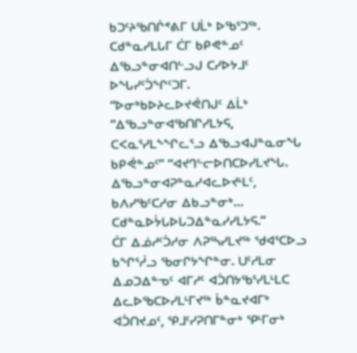ᑲᑐᑦᔨᖃᑎᒌᕝᕕᒥ ᑌᒫᒃ ᐅᖃᕐᑐᖅ. ᑕᑯᓐᓇᓯᒪᒐᒥ ᑖᒥ ᑲᑭᕙᓐᓄᑦ ᐃᖃᓗᓐᓂᐊᑎᓪᓗᒍ ᑕᓯᐅᔭᒧᑦ ᐅᖓᓯᑦᑑᖏᑦᑐᒥ.
“ᐅᓂᒃᑲᐅᔨᓚᐅᔪᕚᑎᒍᑦ ᐃᒫᒃ “ᐃᖃᓗᓐᓂᐊᖃᑎᒋᓯᒪᔭᕋ, ᑕᐸᓇᕐᓯᒪᖕᖏᓚᕐᓗ ᐃᖃᓗᐊᒍᓐᓇᓂᖓ ᑲᑭᕚᓐᓄᑦ” “ᐊᔪᒉᓪᓕᐅᑎᑕᐅᓯᒪᔪᖓ. ᐃᖃᓗᓐᓂᐊᕈᓐᓇᓯᐊᓚᐅᔪᒻᒪᑦ, ᑲᐱᓯᖃᑦᑕᓱᓂ ᐃᑲᓗᓐᓂᒃ… ᑕᑯᓐᓇᐅᔮᒐᐅᒐᑐᐃᓐᓇᓯᓯᒪᔭᕋ.”
ᑖᒥ ᐃᓅᓱᑦᑑᓱᓂ ᐱᕈᕐᓴᓯᒪᔪᖅ ᖁᐊᕐᑕᐅᓗ ᑲᖏᕐᓲᓗ ᖃᓂᒋᔭᖏᓐᓂ. ᑌᑦᓱᒪᓂ ᐃᓄᑐᐃᓐᓀᑦ ᐊᒥᓱᑦ ᐊᑑᑎᔭᖃᕐᓯᒪᒻᒪᑕ ᐃᓚᐅᖃᑕᐅᓯᒪᒻᒥᔪᖅ ᑳᓐᓇᔪᐊᒥᒃ ᐊᑑᑎᔪᓄᑦ, ᕿᒧᑦᓯᕈᑎᒥᓐᓂᒃ ᕿᒻᒥᓂᒃ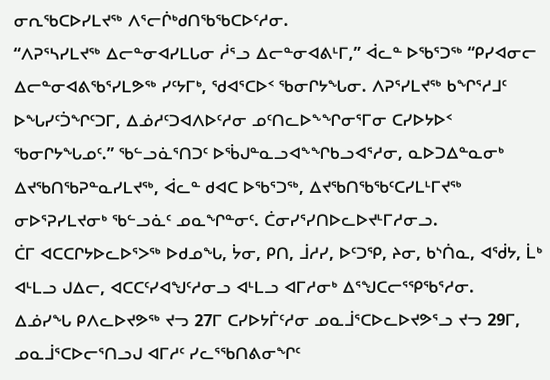ᓂᕆᖃᑕᐅᓯᒪᔪᖅ ᐱᕐᓕᒌᒃᑯᑎᖃᖃᑕᐅᑦᓱᓂ.
“ᐱᕈᕐᓴᓯᒪᔪᖅ ᐃᓕᓐᓂᐊᓯᒪᒐᓂ ᓲᕐᓗ ᐃᓕᓐᓂᐊᕕᒻᒥ,” ᐋᓚᓐ ᐅᖃᕐᑐᖅ “ᑭᓯᐊᓂᓕ ᐃᓕᓐᓂᐊᕕᖃᕐᓯᒪᕗᖅ ᓯᑦᔭᒥᒃ, ᖁᐊᕐᑕᐅᑉ ᖃᓂᒋᔭᖓᓂ. ᐱᕈᕐᓯᒪᔪᖅ ᑲᖏᕐᓱᒧᑦ ᐅᖓᓯᑦᑑᖏᑦᑐᒥ, ᐃᓅᓱᑦᑐᐊᐱᐅᑦᓱᓂ ᓄᑦᑎᓚᐅᖕᖏᓂᕐᒥᓂ ᑕᓯᐅᔭᐅᑉ ᖃᓂᒋᔭᖓᓄᑦ.” ᖃᓪᓗᓈᕐᑎᑐᑦ ᐅᖄᒍᓐᓇᓗᐊᖕᖏᑲᓗᐊᕐᓱᓂ, ᓇᐅᑐᐃᓐᓇᓂᒃ ᐃᔪᖃᑎᖃᕈᓐᓇᓯᒪᔪᖅ, ᐋᓚᓐ ᑯᐊᑕ ᐅᖃᕐᑐᖅ, ᐃᔪᖃᑎᖃᖃᑦᑕᓯᒪᒻᒥᔪᖅ ᓂᐅᕐᕈᓯᒪᔪᓂᒃ ᖃᓪᓗᓈᑦ ᓄᓇᖏᓐᓂᑦ. ᑖᓂᓯᕐᓯᑎᐅᓚᐅᔪᒻᒥᓱᓂᓗ.
ᑖᒥ ᐊᑕᑕᒋᔭᐅᓚᐅᕐᐳᖅ ᐅᑯᓄᖓ, ᔮᓂ, ᑭᑎ, ᒨᓱᓯ, ᐅᑦᑐᕿ, ᔨᓂ, ᑲᔅᑏᓇ, ᐊᖂᔭ, ᒫᒃ ᐊᒻᒪᓗ ᒍᐃᓕ, ᐊᑕᑕᑦᓯᐊᖑᑦᓱᓂᓗ ᐊᒻᒪᓗ ᐊᒥᓱᓂᒃ ᐃᕐᖑᑕᓕᕐᕿᖃᕐᓱᓂ.
ᐃᓅᓯᖓ ᑭᐱᓚᐅᔪᕗᖅ ᔪᓓ 27ᒥ ᑕᓯᐅᔭᒦᑦᓱᓂ ᓄᓇᒨᕐᑕᐅᓚᐅᔪᕗᕐᓗ ᔪᓓ 29ᒥ, ᓄᓇᒨᕐᑕᐅᓕᕐᑎᓗᒍ ᐊᒥᓱᑦ ᓯᓚᕐᖃᑎᕕᓂᖏᑦ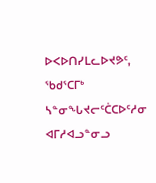ᐅᐸᐅᑎᓯᒪᓚᐅᔪᕗᑦ, ᖃᑯᕐᑕᒥᒃ ᓴᓐᓂᖓᔪᓕᑦᑖᑕᐅᑦᓱᓂ ᐊᒥᓱᐊᓗᓐᓂᓗ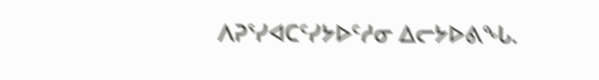ᐱᕈᕐᓯᐊᑕᑦᓯᔭᐅᑦᓱᓂ ᐃᓕᔭᐅᕕᖓ.